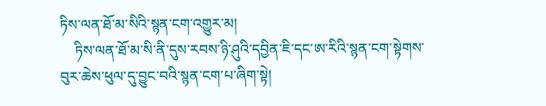ཏིས་ལན་ཐོ་མ་སིའི་སྙན་ངག་འགྱུར་མ།
    ཏིས་ལན་ཐོ་མ་སི་ནི་དུས་རབས་ཉི་ཤུའི་དབྱིན་ཇི་དང་ཨ་རིའི་སྙན་ངག་སྟེགས་བུར་ཆེས་ཕུལ་དུ་བྱུང་བའི་སྙན་ངག་པ་ཞིག་སྟེ།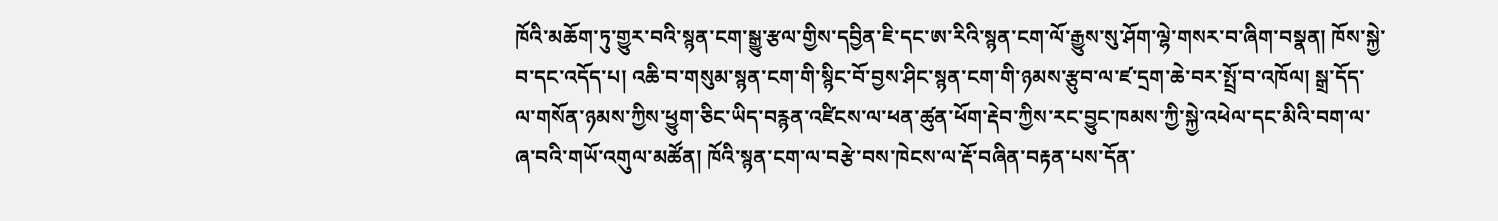ཁོའི་མཆོག་ཏུ་གྱུར་བའི་སྙན་ངག་སྒྱུ་རྩལ་གྱིས་དབྱིན་ཇི་དང་ཨ་རིའི་སྙན་ངག་ལོ་རྒྱུས་སུ་ཤོག་ལྷེ་གསར་བ་ཞིག་བསྣན། ཁོས་སྐྱེ་
བ་དང་འདོད་པ། འཆི་བ་གསུམ་སྙན་ངག་གི་སྙིང་བོ་བྱས་ཤིང་སྙན་ངག་གི་ཉམས་རྩུབ་ལ་ཛ་དྲག་ཆེ་བར་སྤྲོ་བ་འཁོལ། སྒྲ་དོད་
ལ་གསོན་ཉམས་ཀྱིས་ཕྱུག་ཅིང་ཡིད་བརྙན་འཛིངས་ལ་ཕན་ཚུན་ཕོག་རྡེབ་ཀྱིས་རང་བྱུང་ཁམས་ཀྱི་སྐྱེ་འཕེལ་དང་མིའི་བག་ལ་
ཞ་བའི་གཡོ་འགུལ་མཚོན། ཁོའི་སྙན་ངག་ལ་བརྩེ་བས་ཁེངས་ལ་རྡོ་བཞིན་བརྟན་པས་དོན་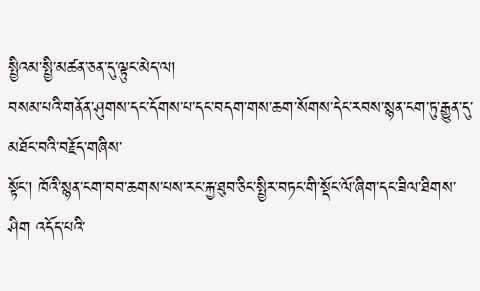སྤྱིའམ་སྤྱི་མཚན་ཅན་དུ་ལྟུང་མེད་ལ།
བསམ་པའི་གནོན་ཤུགས་དང་དོགས་པ་དང་བདག་གས་ཆག་སོགས་དེང་རབས་སྙན་ངག་ཏུ་རྒྱུན་དུ་མཐོང་བའི་བརྗོད་གཞིས་
སྟོང་། ཁོའི་སྙན་ངག་བབ་ཆགས་པས་རང་རྐྱ་ཐུབ་ཅིང་སྤྱིར་བཏང་གི་སྡོང་ལོ་ཞིག་དང་ཟིལ་ཐིགས་ཤིག འདོད་པའི་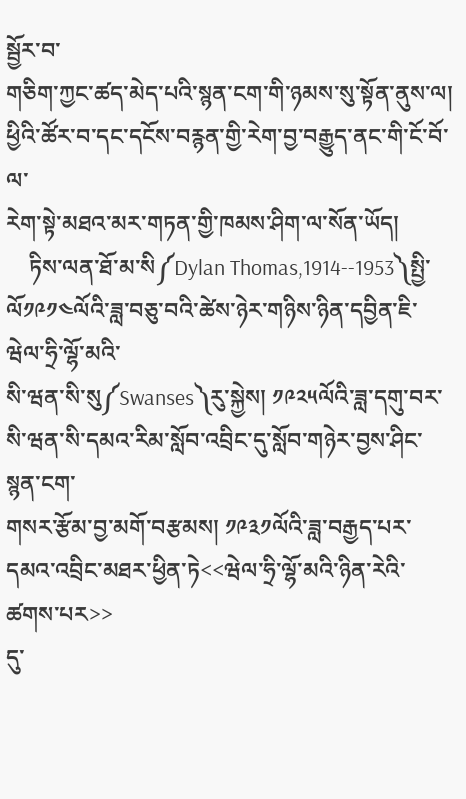སྦྱོར་བ་
གཅིག་ཀྱང་ཚད་མེད་པའི་སྙན་ངག་གི་ཉམས་སུ་སྟོན་ནུས་ལ། ཕྱིའི་ཚོར་བ་དང་དངོས་བརྙན་གྱི་རེག་བྱ་བརྒྱུད་ནང་གི་ངོ་བོ་ལ་
རེག་སྟེ་མཐའ་མར་གཏན་གྱི་ཁམས་ཤིག་ལ་སོན་ཡོད།
    ཏིས་ལན་ཐོ་མ་སི༼Dylan Thomas,1914--1953༽སྤྱི་ལོ༡༩༡༤ལོའི་ཟླ་བཅུ་བའི་ཚེས་ཉེར་གཉིས་ཉིན་དབྱིན་ཇི་ཝེལ་ཧྲི་ལྷོ་མའི་
སི་ཝན་སི་སུ༼Swanses༽རུ་སྐྱེས། ༡༩༢༥ལོའི་ཟླ་དགུ་བར་སི་ཝན་སི་དམའ་རིམ་སློབ་འབྲིང་དུ་སློབ་གཉེར་བྱས་ཤིང་སྙན་ངག་
གསར་རྩོམ་བྱ་མགོ་བརྩམས། ༡༩༣༡ལོའི་ཟླ་བརྒྱད་པར་དམའ་འབྲིང་མཐར་ཕྱིན་ཏེ<<ཝེལ་ཧྲི་ལྷོ་མའི་ཉིན་རེའི་ཚགས་པར>>
དུ་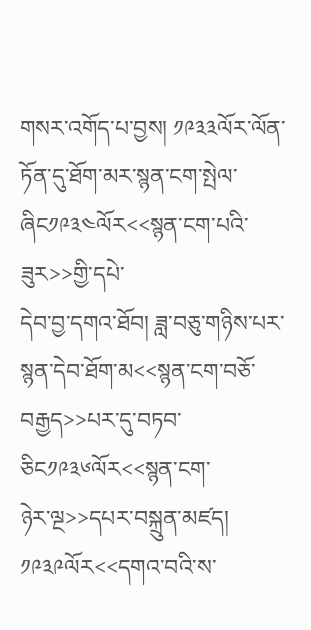གསར་འགོད་པ་བྱས། ༡༩༣༣ལོར་ལོན་ཏོན་དུ་ཐོག་མར་སྙན་ངག་སྤེལ་ཞིང༡༩༣༤ལོར<<སྙན་ངག་པའི་ཟུར>>གྱི་དཔེ་
དེབ་བྱ་དགའ་ཐོབ། ཟླ་བཅུ་གཉིས་པར་སྙན་དེབ་ཐོག་མ<<སྙན་ངག་བཅོ་བརྒྱད>>པར་དུ་བཏབ་ཅིང༡༩༣༦ལོར<<སྙན་ངག་
ཉེར་ལྔ>>དཔར་བསྐྲུན་མཛད། ༡༩༣༩ལོར<<དགའ་བའི་ས་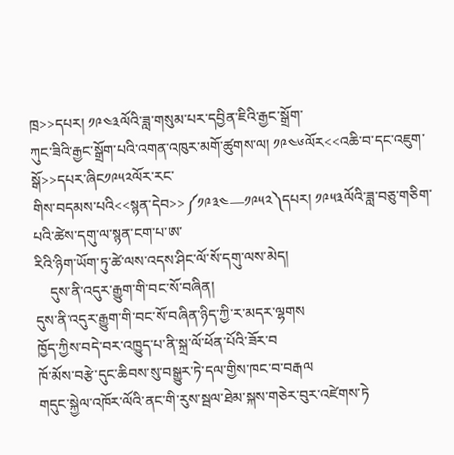ཁྲ>>དཔར། ༡༩༤༣ལོའི་ཟླ་གསུམ་པར་དབྱིན་ཇིའི་རྒྱང་སྒྲོག་
ཀུང་ཟིའི་རྒྱང་སྒྲོག་པའི་འགན་འཁུར་མགོ་ཚུགས་ལ། ༡༩༤༦ལོར<<འཆི་བ་དང་འཇུག་སྒོ>>དཔར་ཞིང༡༩༥༢ལོར་རང་
གིས་བདམས་པའི<<སྙན་དེབ>>༼༡༩༣༤—༡༩༥༢༽དཔར། ༡༩༥༣ལོའི་ཟླ་བཅུ་གཅིག་པའི་ཚེས་དགུ་ལ་སྙན་ངག་པ་ཨ་
རིའི་ཉིག་ཡོག་ཏུ་ཚེ་ལས་འདས་ཤིང་ལོ་སོ་དགུ་ལས་མེད།
    དུས་ནི་འདུར་རྒྱུག་གི་བང་སོ་བཞིན།
དུས་ནི་འདུར་རྒྱུག་གི་བང་སོ་བཞིན་ཉིད་ཀྱི་ར་མདར་ལྷགས
ཁྱོད་ཀྱིས་བདེ་བར་འཁྱུད་པ་ནི་སྐྲ་ལོ་ཕོན་པོའི་ཟོར་བ
ཁོ་མོས་བརྩེ་དུང་ཆིབས་སུ་བསྒྱུར་ཏེ་དལ་གྱིས་ཁང་བ་བརྒལ
གདུང་སྐྱེལ་འཁོར་ལོའི་ནང་གི་རུས་སྦལ་ཐེམ་སྐས་གཅེར་བུར་འཛེགས་ཏེ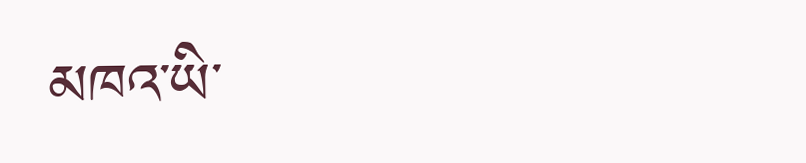མཁའ་ཡི་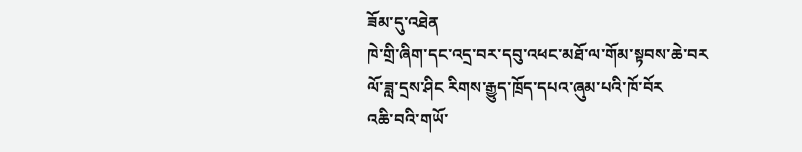ཟོམ་དུ་འཐེན
ཁེ་གྲི་ཞིག་དང་འདྲ་བར་དབུ་འཕང་མཐོ་ལ་གོམ་སྟབས་ཆེ་བར
ལོ་ཟླ་དྲས་ཤིང རིགས་རྒྱུད་ཁྲོད་དཔའ་ཞུམ་པའི་ཁོ་བོར
འཆི་བའི་གཡོ་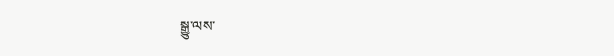སྒྱུ་ལས་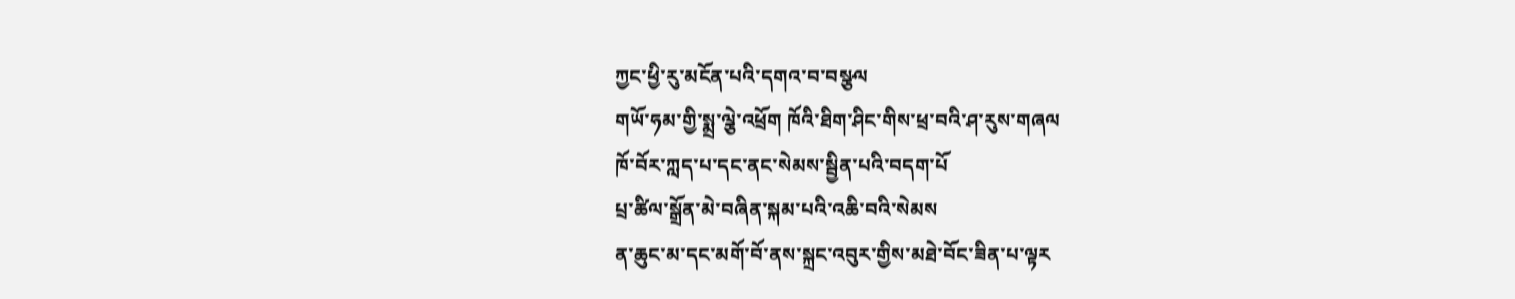ཀྱང་ཕྱི་རུ་མངོན་པའི་དགའ་བ་བསྩལ
གཡོ་ཧམ་གྱི་སྨྲ་ལྕེ་འཕྲོག ཁོའི་ཐིག་ཤིང་གིས་ཕྲ་བའི་ཤ་རུས་གཞལ
ཁོ་བོར་ཀླད་པ་དང་ནང་སེམས་སྦྱིན་པའི་བདག་པོ
པྲ་ཚིལ་སྒྲོན་མེ་བཞིན་སྐམ་པའི་འཆི་བའི་སེམས
ན་ཆུང་མ་དང་མགོ་བོ་ནས་སྐྲང་འབུར་གྱིས་མཐེ་བོང་ཟིན་པ་ལྟར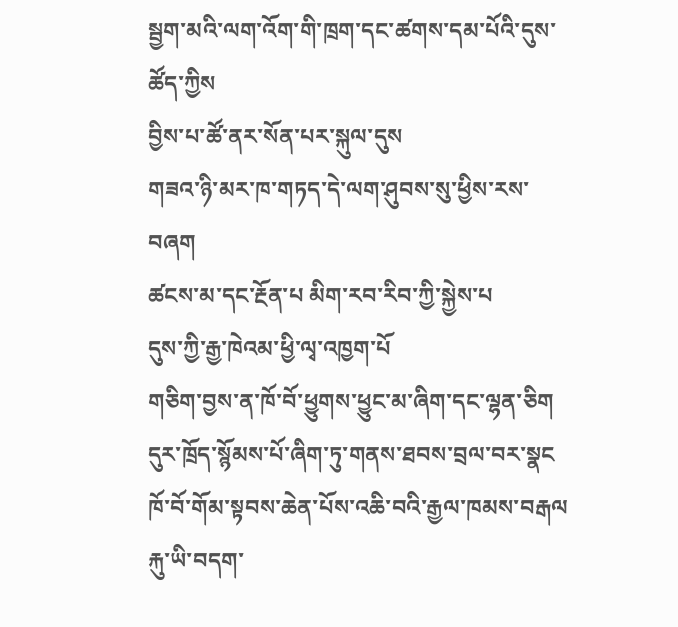སྦྱག་མའི་ལག་འོག་གི་ཁྲག་དང་ཚགས་དམ་པོའི་དུས་ཚོད་ཀྱིས
བྱིས་པ་ཚོ་ནར་སོན་པར་སྐུལ་དུས
གཟའ་ཉི་མར་ཁ་གཏད་དེ་ལག་ཤུབས་སུ་ཕྱིས་རས་བཞག
ཚངས་མ་དང་རྔོན་པ མིག་རབ་རིབ་ཀྱི་སྐྱེས་པ
དུས་ཀྱི་རྒྱ་ཁེའམ་ཕྱི་ལྭ་འཁྱག་པོ
གཅིག་བྱས་ན་ཁོ་བོ་ཕྱུགས་ཕྱུང་མ་ཞིག་དང་ལྷན་ཅིག
དུར་ཁྲོད་སྙོམས་པོ་ཞིག་ཏུ་གནས་ཐབས་བྲལ་བར་སྣང
ཁོ་བོ་གོམ་སྟབས་ཆེན་པོས་འཆི་བའི་རྒྱལ་ཁམས་བརྒལ
རྐུ་ཡི་བདག་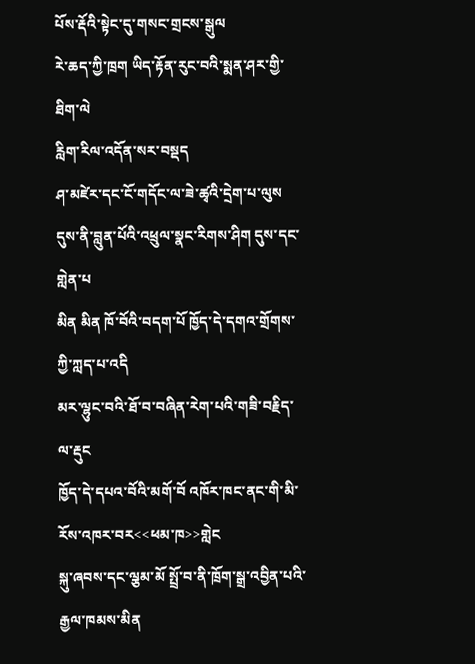པོས་རྡོའི་སྟེང་དུ་གསང་གྲངས་སྒུལ
རེ་ཆད་ཀྱི་ཁྲག ཡིད་རྟོན་རུང་བའི་སྨན་ཤར་གྱི་ཐིག་ལེ
རླིག་རིལ་འདོན་སར་བསྡད
ཤ་མཛེར་དང་ངོ་གདོང་ལ་ཟེ་ཚྭའི་དྲེག་པ་ལུས
དུས་ནི་བླུན་པོའི་འཕྲུལ་སྣང་རིགས་ཤིག དུས་དང་གླེན་པ
མིན མིན ཁོ་བོའི་བདག་པོ ཁྱོད་དེ་དགའ་གྲོགས་ཀྱི་ཀླད་པ་འདི
མར་ལྷུང་བའི་ཐོ་བ་བཞིན་རེག་པའི་གཟི་བརྗིད་ལ་རྡུང
ཁྱོད་དེ་དཔའ་བོའི་མགོ་བོ འཁོར་ཁང་ནང་གི་མི་རོས་འཁར་བར<<ཕམ་ཁ>>གླེང
སྐུ་ཞབས་དང་ལྕམ་མོ སྤྲོ་བ་ནི་ཁྲོག་སྒྲ་འབྱིན་པའི་རྒྱལ་ཁམས་མིན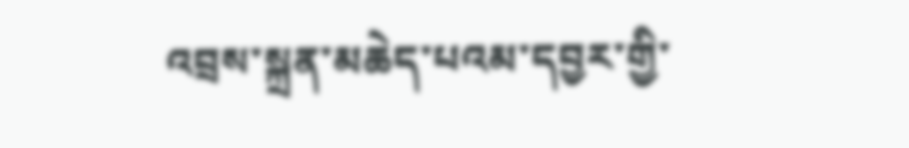འབྲས་སྐྲན་མཆེད་པའམ་དབྱར་གྱི་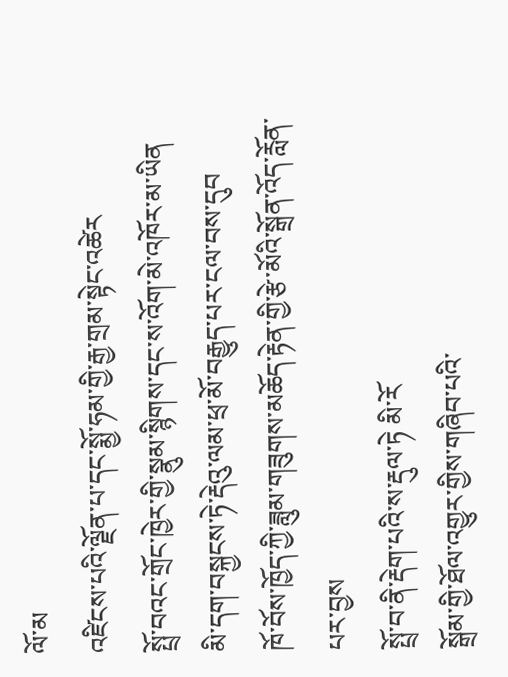ལོ་མ
འཛིངས་པའི་ལྗོན་པ་དང་སྨྱོ་ཧམ་གྱི་རྒྱ་གྲམ་སྟེང་འཚེར
སྤྲོ་བའང་གྲོང་ཁྱེར་གྱི་སྣུམ་སྙིགས་དང་ས་འོག་མེ་འཁོར་མ་ཡིན
མི་དག་བསྐྱངས་ཏེ་རྡེའུ་ལམ་ཕྲ་མོ་བརྒྱུད་པར་ངལ་བས་དུབ
ཁོ་བོས་ཁྱོད་ཀྱི་ཟླུམ་གཟུགས་མཆོད་རྟེན་གྱི་རྩེ་མོའི་སྒྲོན་འོད་རློན་པར་བྱས
སྤྲོ་བ་ནི་རྡེག་པའི་ས་རྡུལ་ཏེ མི་རོ
སྒྲོམ་གྱི་ཐོལ་འགྱུར་གྱིས་གཞིབ་པའི་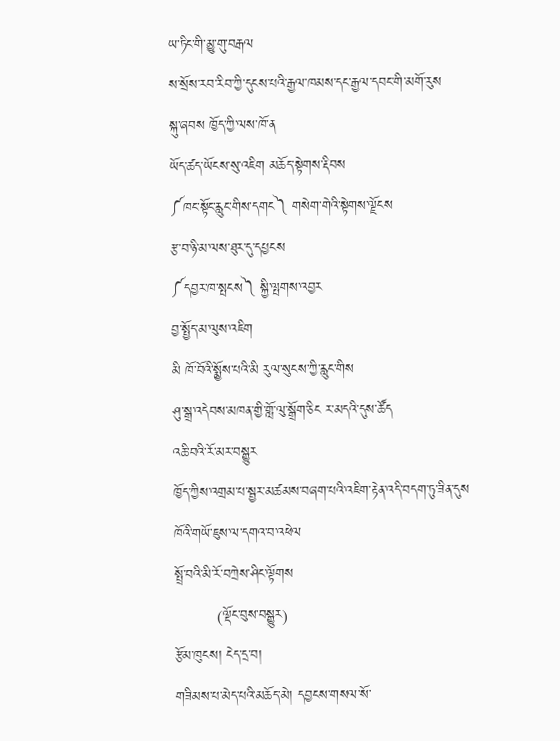ཡ་ཏིང་གི་མྱུ་གུ་བརྒལ
ས་སྲོས་རབ་རིབ་ཀྱི་དུངས་པའི་རྒྱལ་ཁམས་དང་རྒྱལ་དབང་གི་མགོ་རུས
སྐུ་ཞབས ཁྱོད་ཀྱི་ལས་ཁོ་ན
ཡོད་ཚད་ཡོངས་སུ་འཇིག མཆོད་སྟེགས་རྡིབས
༼ཁང་སྟོང་རླུང་གིས་དགང༽ གསེག་གེའི་སྟེགས་ལྗོངས
རྩ་བ་ཉི་མ་ལས་ཐུར་དུ་དཔྱངས
༼དབྱར་ཁ་སྤངས༽ སྐྱི་ལྤགས་འབྱར
བྱ་སྤྱོད་མ་ལུས་འཇིག
མི ཁོ་བོའི་སྨྱོས་པའི་མི རུལ་སུངས་ཀྱི་རླུང་གིས
ཤུ་སྒྲ་འདེབས་མཁན་གྱི་གློ་ལུ་སྒྲོག་ཅིང ར་མདའི་དུས་ཚོད
འཆི་བའི་རོ་མར་བསྒྱུར
ཁྱོད་ཀྱིས་འགྲམ་པ་སྦྱར་མཚམས་བཞག་པའི་འཇིག་རྟེན་འདི་བདག་ཏུ་ཟིན་དུས
ཁོའི་གཡོ་ཇུས་ལ་དགའ་བ་འཕེལ
སྤྲོ་བའི་མི་རོ་བཀྲེས་ཤིང་ལྟོགས
         (ལྡོང་བུས་བསྒྱུར)
རྩོམ་ཁུངས། ངེད་དྲ་བ།
གཟིམས་པ་མེད་པའི་མཆོད་མེ། དབྱངས་གསལ་སོ་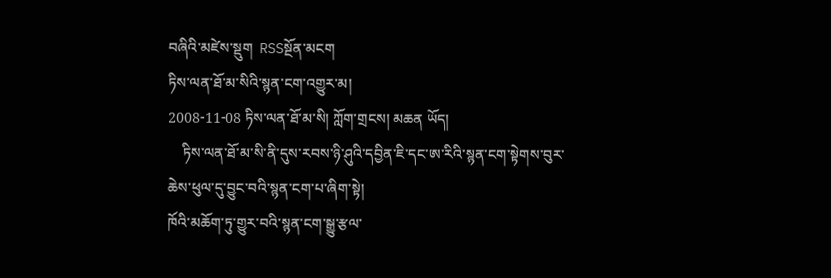བཞིའི་མཛེས་སྡུག  RSSསྔོན་མངག
ཏིས་ལན་ཐོ་མ་སིའི་སྙན་ངག་འགྱུར་མ།
2008-11-08 ཏིས་ལན་ཐོ་མ་སི། ཀློག་གྲངས། མཆན ཡོད།
    ཏིས་ལན་ཐོ་མ་སི་ནི་དུས་རབས་ཉི་ཤུའི་དབྱིན་ཇི་དང་ཨ་རིའི་སྙན་ངག་སྟེགས་བུར་ཆེས་ཕུལ་དུ་བྱུང་བའི་སྙན་ངག་པ་ཞིག་སྟེ།
ཁོའི་མཆོག་ཏུ་གྱུར་བའི་སྙན་ངག་སྒྱུ་རྩལ་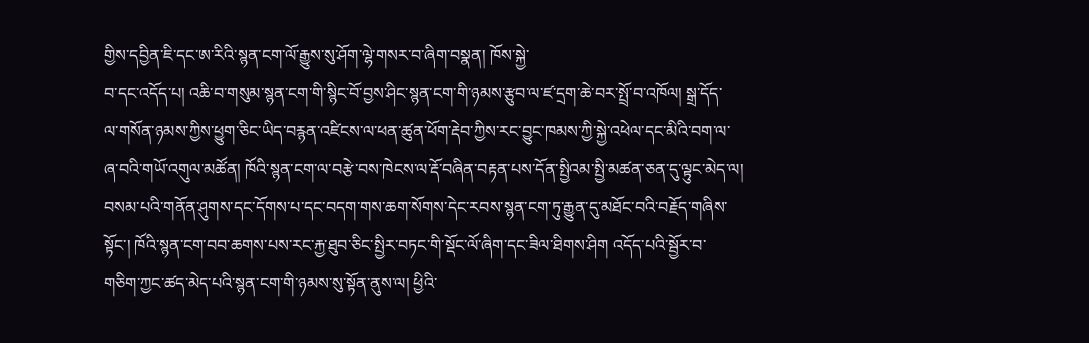གྱིས་དབྱིན་ཇི་དང་ཨ་རིའི་སྙན་ངག་ལོ་རྒྱུས་སུ་ཤོག་ལྷེ་གསར་བ་ཞིག་བསྣན། ཁོས་སྐྱེ་
བ་དང་འདོད་པ། འཆི་བ་གསུམ་སྙན་ངག་གི་སྙིང་བོ་བྱས་ཤིང་སྙན་ངག་གི་ཉམས་རྩུབ་ལ་ཛ་དྲག་ཆེ་བར་སྤྲོ་བ་འཁོལ། སྒྲ་དོད་
ལ་གསོན་ཉམས་ཀྱིས་ཕྱུག་ཅིང་ཡིད་བརྙན་འཛིངས་ལ་ཕན་ཚུན་ཕོག་རྡེབ་ཀྱིས་རང་བྱུང་ཁམས་ཀྱི་སྐྱེ་འཕེལ་དང་མིའི་བག་ལ་
ཞ་བའི་གཡོ་འགུལ་མཚོན། ཁོའི་སྙན་ངག་ལ་བརྩེ་བས་ཁེངས་ལ་རྡོ་བཞིན་བརྟན་པས་དོན་སྤྱིའམ་སྤྱི་མཚན་ཅན་དུ་ལྟུང་མེད་ལ།
བསམ་པའི་གནོན་ཤུགས་དང་དོགས་པ་དང་བདག་གས་ཆག་སོགས་དེང་རབས་སྙན་ངག་ཏུ་རྒྱུན་དུ་མཐོང་བའི་བརྗོད་གཞིས་
སྟོང་། ཁོའི་སྙན་ངག་བབ་ཆགས་པས་རང་རྐྱ་ཐུབ་ཅིང་སྤྱིར་བཏང་གི་སྡོང་ལོ་ཞིག་དང་ཟིལ་ཐིགས་ཤིག འདོད་པའི་སྦྱོར་བ་
གཅིག་ཀྱང་ཚད་མེད་པའི་སྙན་ངག་གི་ཉམས་སུ་སྟོན་ནུས་ལ། ཕྱིའི་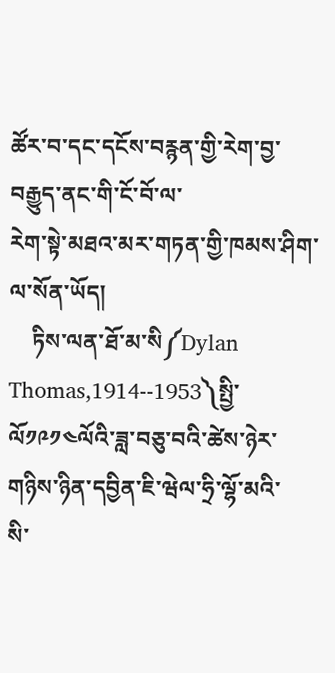ཚོར་བ་དང་དངོས་བརྙན་གྱི་རེག་བྱ་བརྒྱུད་ནང་གི་ངོ་བོ་ལ་
རེག་སྟེ་མཐའ་མར་གཏན་གྱི་ཁམས་ཤིག་ལ་སོན་ཡོད།
    ཏིས་ལན་ཐོ་མ་སི༼Dylan Thomas,1914--1953༽སྤྱི་ལོ༡༩༡༤ལོའི་ཟླ་བཅུ་བའི་ཚེས་ཉེར་གཉིས་ཉིན་དབྱིན་ཇི་ཝེལ་ཧྲི་ལྷོ་མའི་
སི་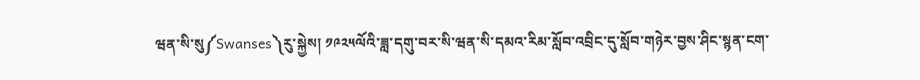ཝན་སི་སུ༼Swanses༽རུ་སྐྱེས། ༡༩༢༥ལོའི་ཟླ་དགུ་བར་སི་ཝན་སི་དམའ་རིམ་སློབ་འབྲིང་དུ་སློབ་གཉེར་བྱས་ཤིང་སྙན་ངག་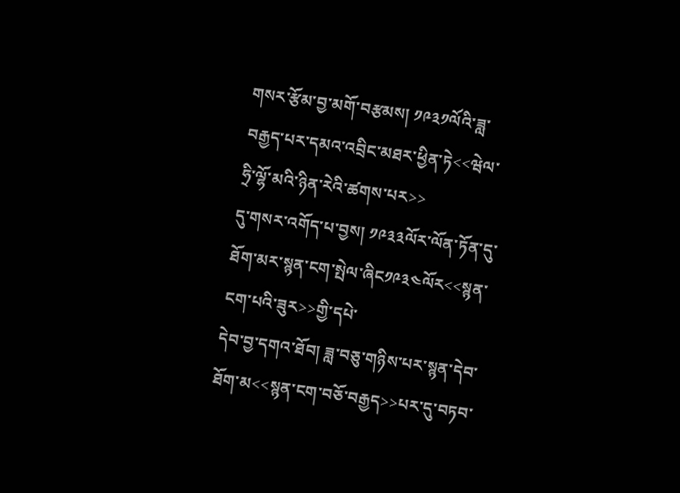གསར་རྩོམ་བྱ་མགོ་བརྩམས། ༡༩༣༡ལོའི་ཟླ་བརྒྱད་པར་དམའ་འབྲིང་མཐར་ཕྱིན་ཏེ<<ཝེལ་ཧྲི་ལྷོ་མའི་ཉིན་རེའི་ཚགས་པར>>
དུ་གསར་འགོད་པ་བྱས། ༡༩༣༣ལོར་ལོན་ཏོན་དུ་ཐོག་མར་སྙན་ངག་སྤེལ་ཞིང༡༩༣༤ལོར<<སྙན་ངག་པའི་ཟུར>>གྱི་དཔེ་
དེབ་བྱ་དགའ་ཐོབ། ཟླ་བཅུ་གཉིས་པར་སྙན་དེབ་ཐོག་མ<<སྙན་ངག་བཅོ་བརྒྱད>>པར་དུ་བཏབ་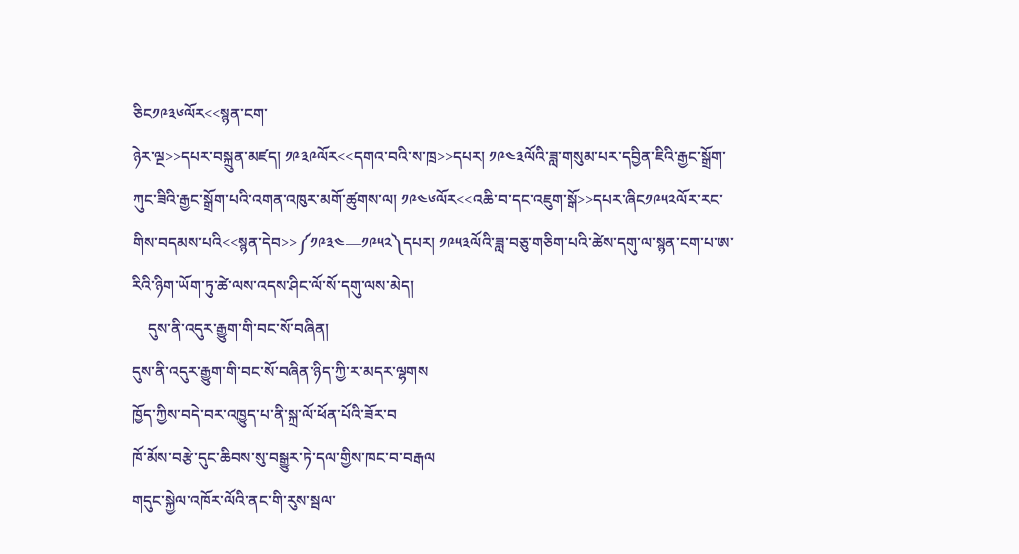ཅིང༡༩༣༦ལོར<<སྙན་ངག་
ཉེར་ལྔ>>དཔར་བསྐྲུན་མཛད། ༡༩༣༩ལོར<<དགའ་བའི་ས་ཁྲ>>དཔར། ༡༩༤༣ལོའི་ཟླ་གསུམ་པར་དབྱིན་ཇིའི་རྒྱང་སྒྲོག་
ཀུང་ཟིའི་རྒྱང་སྒྲོག་པའི་འགན་འཁུར་མགོ་ཚུགས་ལ། ༡༩༤༦ལོར<<འཆི་བ་དང་འཇུག་སྒོ>>དཔར་ཞིང༡༩༥༢ལོར་རང་
གིས་བདམས་པའི<<སྙན་དེབ>>༼༡༩༣༤—༡༩༥༢༽དཔར། ༡༩༥༣ལོའི་ཟླ་བཅུ་གཅིག་པའི་ཚེས་དགུ་ལ་སྙན་ངག་པ་ཨ་
རིའི་ཉིག་ཡོག་ཏུ་ཚེ་ལས་འདས་ཤིང་ལོ་སོ་དགུ་ལས་མེད།
    དུས་ནི་འདུར་རྒྱུག་གི་བང་སོ་བཞིན།
དུས་ནི་འདུར་རྒྱུག་གི་བང་སོ་བཞིན་ཉིད་ཀྱི་ར་མདར་ལྷགས
ཁྱོད་ཀྱིས་བདེ་བར་འཁྱུད་པ་ནི་སྐྲ་ལོ་ཕོན་པོའི་ཟོར་བ
ཁོ་མོས་བརྩེ་དུང་ཆིབས་སུ་བསྒྱུར་ཏེ་དལ་གྱིས་ཁང་བ་བརྒལ
གདུང་སྐྱེལ་འཁོར་ལོའི་ནང་གི་རུས་སྦལ་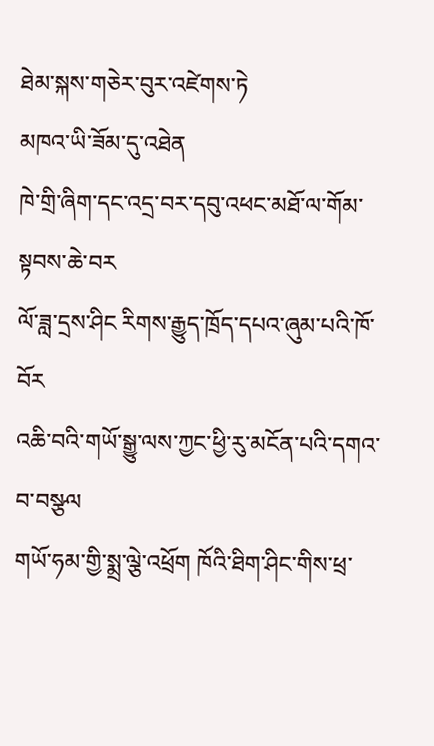ཐེམ་སྐས་གཅེར་བུར་འཛེགས་ཏེ
མཁའ་ཡི་ཟོམ་དུ་འཐེན
ཁེ་གྲི་ཞིག་དང་འདྲ་བར་དབུ་འཕང་མཐོ་ལ་གོམ་སྟབས་ཆེ་བར
ལོ་ཟླ་དྲས་ཤིང རིགས་རྒྱུད་ཁྲོད་དཔའ་ཞུམ་པའི་ཁོ་བོར
འཆི་བའི་གཡོ་སྒྱུ་ལས་ཀྱང་ཕྱི་རུ་མངོན་པའི་དགའ་བ་བསྩལ
གཡོ་ཧམ་གྱི་སྨྲ་ལྕེ་འཕྲོག ཁོའི་ཐིག་ཤིང་གིས་ཕྲ་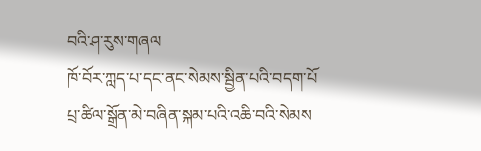བའི་ཤ་རུས་གཞལ
ཁོ་བོར་ཀླད་པ་དང་ནང་སེམས་སྦྱིན་པའི་བདག་པོ
པྲ་ཚིལ་སྒྲོན་མེ་བཞིན་སྐམ་པའི་འཆི་བའི་སེམས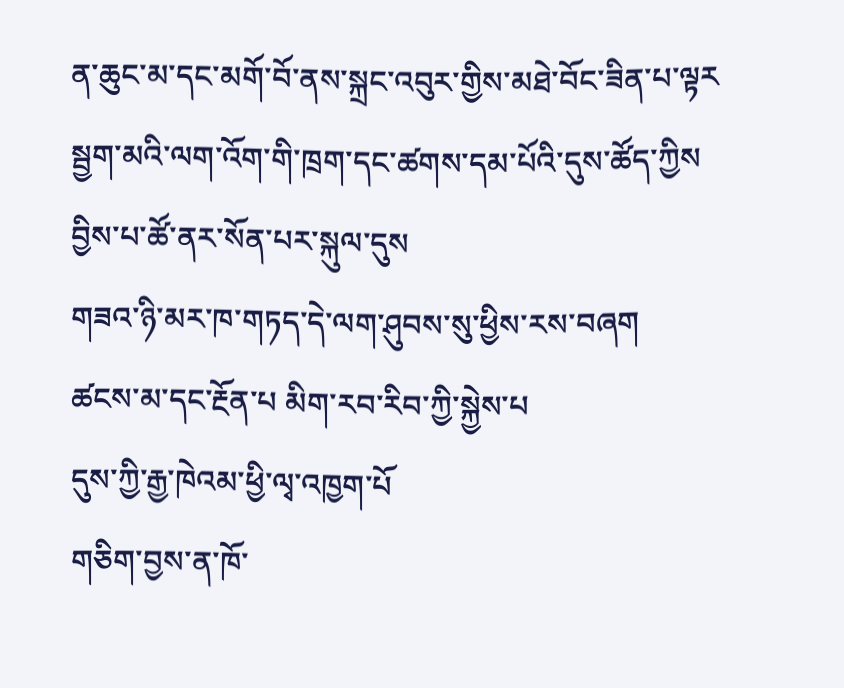ན་ཆུང་མ་དང་མགོ་བོ་ནས་སྐྲང་འབུར་གྱིས་མཐེ་བོང་ཟིན་པ་ལྟར
སྦྱག་མའི་ལག་འོག་གི་ཁྲག་དང་ཚགས་དམ་པོའི་དུས་ཚོད་ཀྱིས
བྱིས་པ་ཚོ་ནར་སོན་པར་སྐུལ་དུས
གཟའ་ཉི་མར་ཁ་གཏད་དེ་ལག་ཤུབས་སུ་ཕྱིས་རས་བཞག
ཚངས་མ་དང་རྔོན་པ མིག་རབ་རིབ་ཀྱི་སྐྱེས་པ
དུས་ཀྱི་རྒྱ་ཁེའམ་ཕྱི་ལྭ་འཁྱག་པོ
གཅིག་བྱས་ན་ཁོ་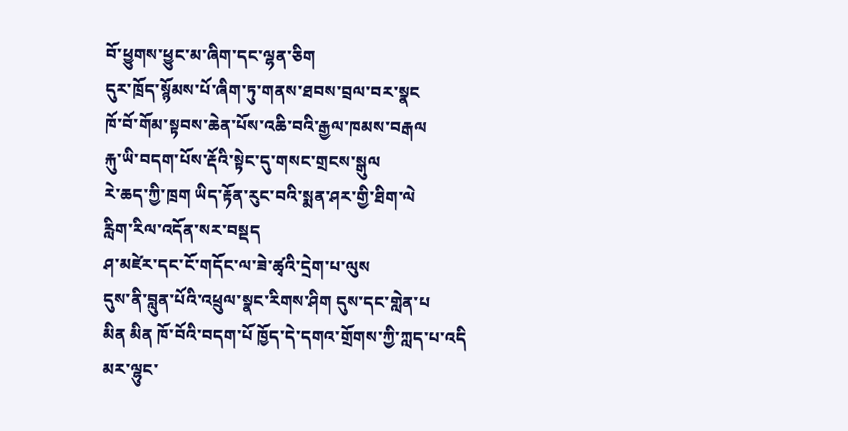བོ་ཕྱུགས་ཕྱུང་མ་ཞིག་དང་ལྷན་ཅིག
དུར་ཁྲོད་སྙོམས་པོ་ཞིག་ཏུ་གནས་ཐབས་བྲལ་བར་སྣང
ཁོ་བོ་གོམ་སྟབས་ཆེན་པོས་འཆི་བའི་རྒྱལ་ཁམས་བརྒལ
རྐུ་ཡི་བདག་པོས་རྡོའི་སྟེང་དུ་གསང་གྲངས་སྒུལ
རེ་ཆད་ཀྱི་ཁྲག ཡིད་རྟོན་རུང་བའི་སྨན་ཤར་གྱི་ཐིག་ལེ
རླིག་རིལ་འདོན་སར་བསྡད
ཤ་མཛེར་དང་ངོ་གདོང་ལ་ཟེ་ཚྭའི་དྲེག་པ་ལུས
དུས་ནི་བླུན་པོའི་འཕྲུལ་སྣང་རིགས་ཤིག དུས་དང་གླེན་པ
མིན མིན ཁོ་བོའི་བདག་པོ ཁྱོད་དེ་དགའ་གྲོགས་ཀྱི་ཀླད་པ་འདི
མར་ལྷུང་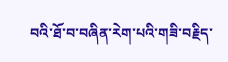བའི་ཐོ་བ་བཞིན་རེག་པའི་གཟི་བརྗིད་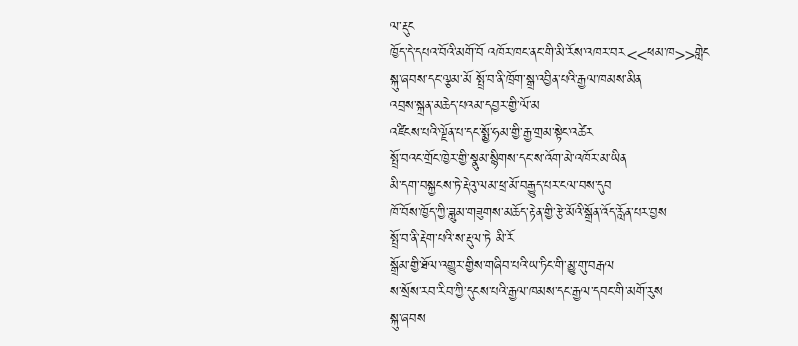ལ་རྡུང
ཁྱོད་དེ་དཔའ་བོའི་མགོ་བོ འཁོར་ཁང་ནང་གི་མི་རོས་འཁར་བར<<ཕམ་ཁ>>གླེང
སྐུ་ཞབས་དང་ལྕམ་མོ སྤྲོ་བ་ནི་ཁྲོག་སྒྲ་འབྱིན་པའི་རྒྱལ་ཁམས་མིན
འབྲས་སྐྲན་མཆེད་པའམ་དབྱར་གྱི་ལོ་མ
འཛིངས་པའི་ལྗོན་པ་དང་སྨྱོ་ཧམ་གྱི་རྒྱ་གྲམ་སྟེང་འཚེར
སྤྲོ་བའང་གྲོང་ཁྱེར་གྱི་སྣུམ་སྙིགས་དང་ས་འོག་མེ་འཁོར་མ་ཡིན
མི་དག་བསྐྱངས་ཏེ་རྡེའུ་ལམ་ཕྲ་མོ་བརྒྱུད་པར་ངལ་བས་དུབ
ཁོ་བོས་ཁྱོད་ཀྱི་ཟླུམ་གཟུགས་མཆོད་རྟེན་གྱི་རྩེ་མོའི་སྒྲོན་འོད་རློན་པར་བྱས
སྤྲོ་བ་ནི་རྡེག་པའི་ས་རྡུལ་ཏེ མི་རོ
སྒྲོམ་གྱི་ཐོལ་འགྱུར་གྱིས་གཞིབ་པའི་ཡ་ཏིང་གི་མྱུ་གུ་བརྒལ
ས་སྲོས་རབ་རིབ་ཀྱི་དུངས་པའི་རྒྱལ་ཁམས་དང་རྒྱལ་དབང་གི་མགོ་རུས
སྐུ་ཞབས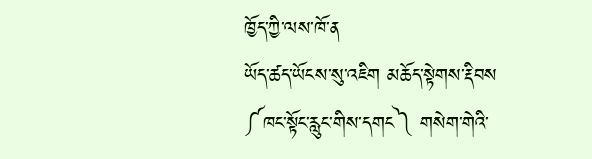ཁྱོད་ཀྱི་ལས་ཁོ་ན
ཡོད་ཚད་ཡོངས་སུ་འཇིག མཆོད་སྟེགས་རྡིབས
༼ཁང་སྟོང་རླུང་གིས་དགང༽ གསེག་གེའི་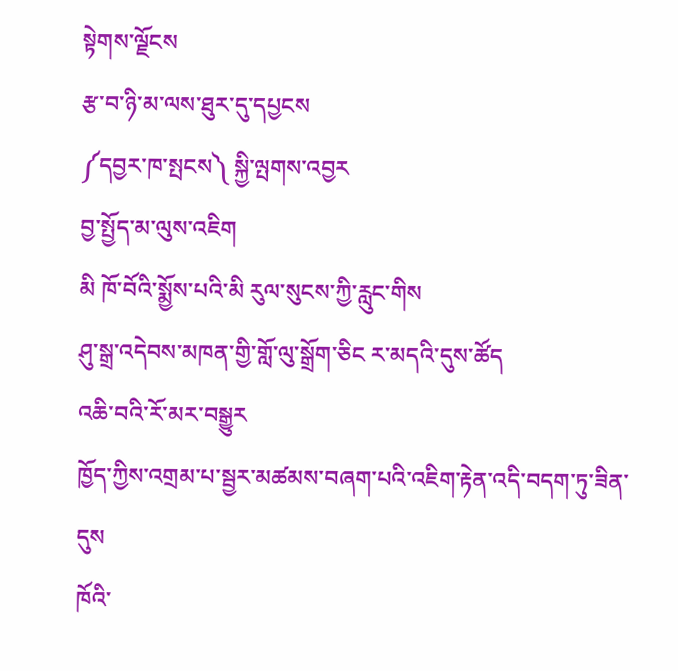སྟེགས་ལྗོངས
རྩ་བ་ཉི་མ་ལས་ཐུར་དུ་དཔྱངས
༼དབྱར་ཁ་སྤངས༽ སྐྱི་ལྤགས་འབྱར
བྱ་སྤྱོད་མ་ལུས་འཇིག
མི ཁོ་བོའི་སྨྱོས་པའི་མི རུལ་སུངས་ཀྱི་རླུང་གིས
ཤུ་སྒྲ་འདེབས་མཁན་གྱི་གློ་ལུ་སྒྲོག་ཅིང ར་མདའི་དུས་ཚོད
འཆི་བའི་རོ་མར་བསྒྱུར
ཁྱོད་ཀྱིས་འགྲམ་པ་སྦྱར་མཚམས་བཞག་པའི་འཇིག་རྟེན་འདི་བདག་ཏུ་ཟིན་དུས
ཁོའི་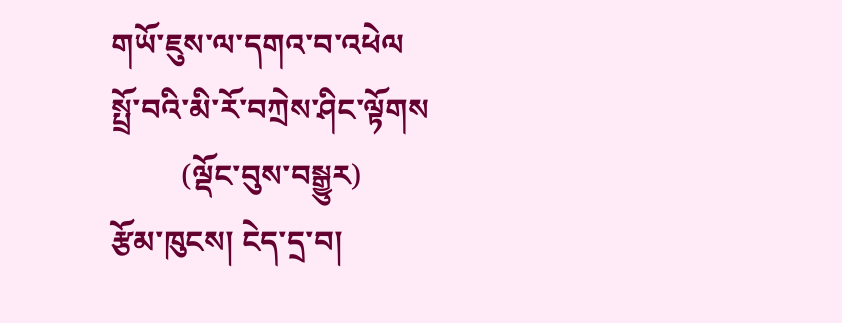གཡོ་ཇུས་ལ་དགའ་བ་འཕེལ
སྤྲོ་བའི་མི་རོ་བཀྲེས་ཤིང་ལྟོགས
         (ལྡོང་བུས་བསྒྱུར)
རྩོམ་ཁུངས། ངེད་དྲ་བ།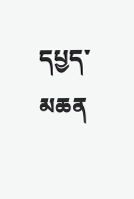དཔྱད་མཆན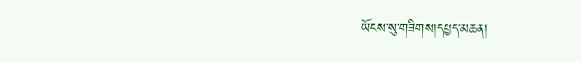ཡོངས་སུ་གཟིགས།དཔྱད་མཆན།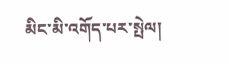མིང་མི་འགོད་པར་སྤེལ།